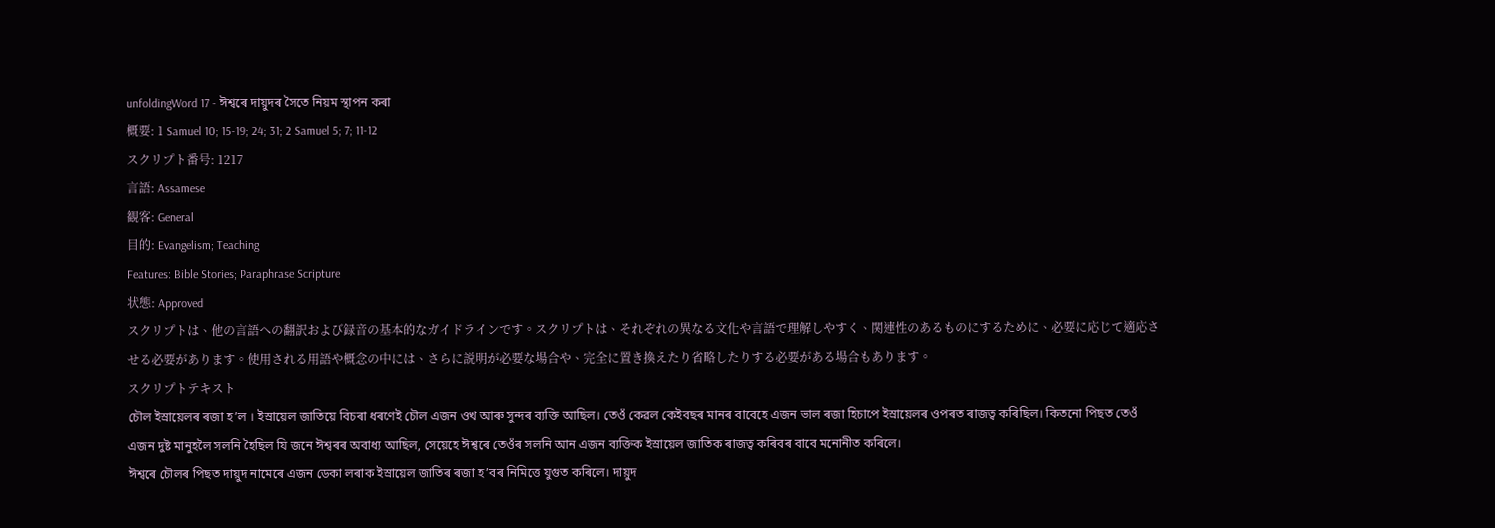unfoldingWord 17 - ঈশ্বৰে দায়ুদৰ সৈতে নিয়ম স্থাপন কৰা
概要: 1 Samuel 10; 15-19; 24; 31; 2 Samuel 5; 7; 11-12
スクリプト番号: 1217
言語: Assamese
観客: General
目的: Evangelism; Teaching
Features: Bible Stories; Paraphrase Scripture
状態: Approved
スクリプトは、他の言語への翻訳および録音の基本的なガイドラインです。スクリプトは、それぞれの異なる文化や言語で理解しやすく、関連性のあるものにするために、必要に応じて適応させる必要があります。使用される用語や概念の中には、さらに説明が必要な場合や、完全に置き換えたり省略したりする必要がある場合もあります。
スクリプトテキスト
চৌল ইস্ৰায়েলৰ ৰজা হ’ল । ইস্ৰায়েল জাতিয়ে বিচৰা ধৰণেই চৌল এজন ওখ আৰু সুন্দৰ ব্যক্তি আছিল। তেওঁ কেৱল কেইবছৰ মানৰ বাবেহে এজন ভাল ৰজা হিচাপে ইস্ৰায়েলৰ ওপৰত ৰাজত্ব কৰিছিল। কিতনো পিছত তেওঁ এজন দুষ্ট মানুহলৈ সলনি হৈছিল যি জনে ঈশ্বৰৰ অবাধ্য আছিল, সেয়েহে ঈশ্বৰে তেওঁৰ সলনি আন এজন ব্যক্তিক ইস্ৰায়েল জাতিক ৰাজত্ব কৰিবৰ বাবে মনোনীত কৰিলে।
ঈশ্বৰে চৌলৰ পিছত দায়ুদ নামেৰে এজন ডেকা লৰাক ইস্ৰায়েল জাতিৰ ৰজা হ’বৰ নিমিত্তে যুগুত কৰিলে। দায়ুদ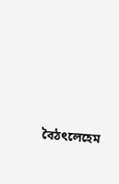বৈঠৎলেহেম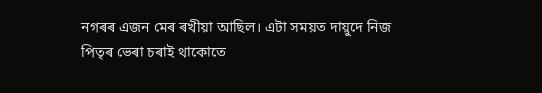নগৰৰ এজন মেৰ ৰখীয়া আছিল। এটা সময়ত দায়ুদে নিজ পিতৃৰ ভেৰা চৰাই থাকোতে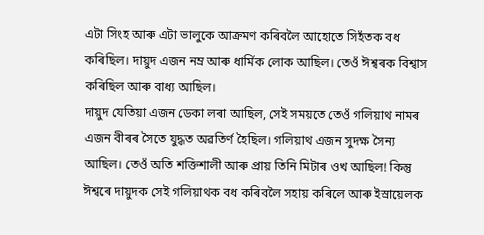এটা সিংহ আৰু এটা ভালুকে আক্ৰমণ কৰিবলৈ আহোতে সিহঁতক বধ কৰিছিল। দায়ুদ এজন নম্ৰ আৰু ধাৰ্মিক লোক আছিল। তেওঁ ঈশ্বৰক বিশ্বাস কৰিছিল আৰু বাধ্য আছিল।
দায়ুদ যেতিয়া এজন ডেকা লৰা আছিল, সেই সময়তে তেওঁ গলিয়াথ নামৰ এজন বীৰৰ সৈতে যুদ্ধত অৱতিৰ্ণ হৈছিল। গলিয়াথ এজন সুদক্ষ সৈন্য আছিল। তেওঁ অতি শক্তিশালী আৰু প্ৰায় তিনি মিটাৰ ওখ আছিল! কিন্তু ঈশ্বৰে দায়ুদক সেই গলিয়াথক বধ কৰিবলৈ সহায় কৰিলে আৰু ইস্ৰায়েলক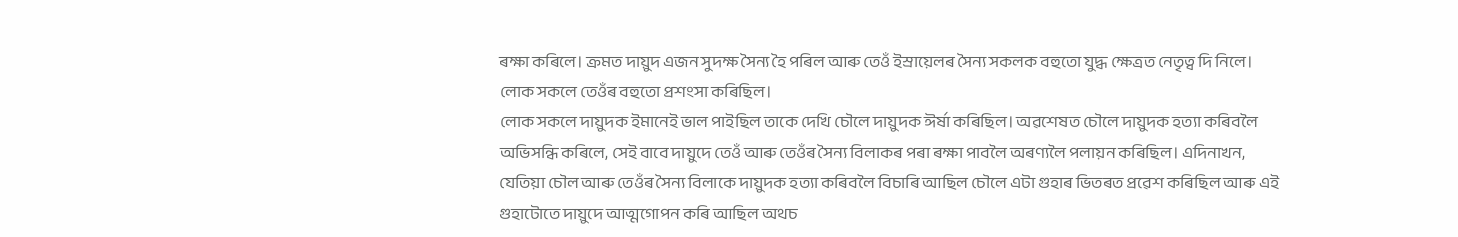ৰক্ষা কৰিলে। ক্ৰমত দায়ুদ এজন সুদক্ষ সৈন্য হৈ পৰিল আৰু তেওঁ ইস্ৰায়েলৰ সৈন্য সকলক বহুতো যুদ্ধ ক্ষেত্ৰত নেতৃত্ব দি নিলে। লোক সকলে তেওঁৰ বহুতো প্ৰশংসা কৰিছিল।
লোক সকলে দায়ুদক ইমানেই ভাল পাইছিল তাকে দেখি চৌলে দায়ুদক ঈৰ্ষা কৰিছিল। অৱশেষত চৌলে দায়ুদক হত্যা কৰিবলৈ অভিসন্ধি কৰিলে, সেই বাবে দায়ুদে তেওঁ আৰু তেওঁৰ সৈন্য বিলাকৰ পৰা ৰক্ষা পাবলৈ অৰণ্যলৈ পলায়ন কৰিছিল। এদিনাখন, যেতিয়া চৌল আৰু তেওঁৰ সৈন্য বিলাকে দায়ুদক হত্যা কৰিবলৈ বিচাৰি আছিল চৌলে এটা গুহাৰ ভিতৰত প্ৰৱেশ কৰিছিল আৰু এই গুহাটোতে দায়ুদে আত্মগোপন কৰি আছিল অথচ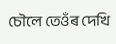চৌলে তেওঁৰ দেখি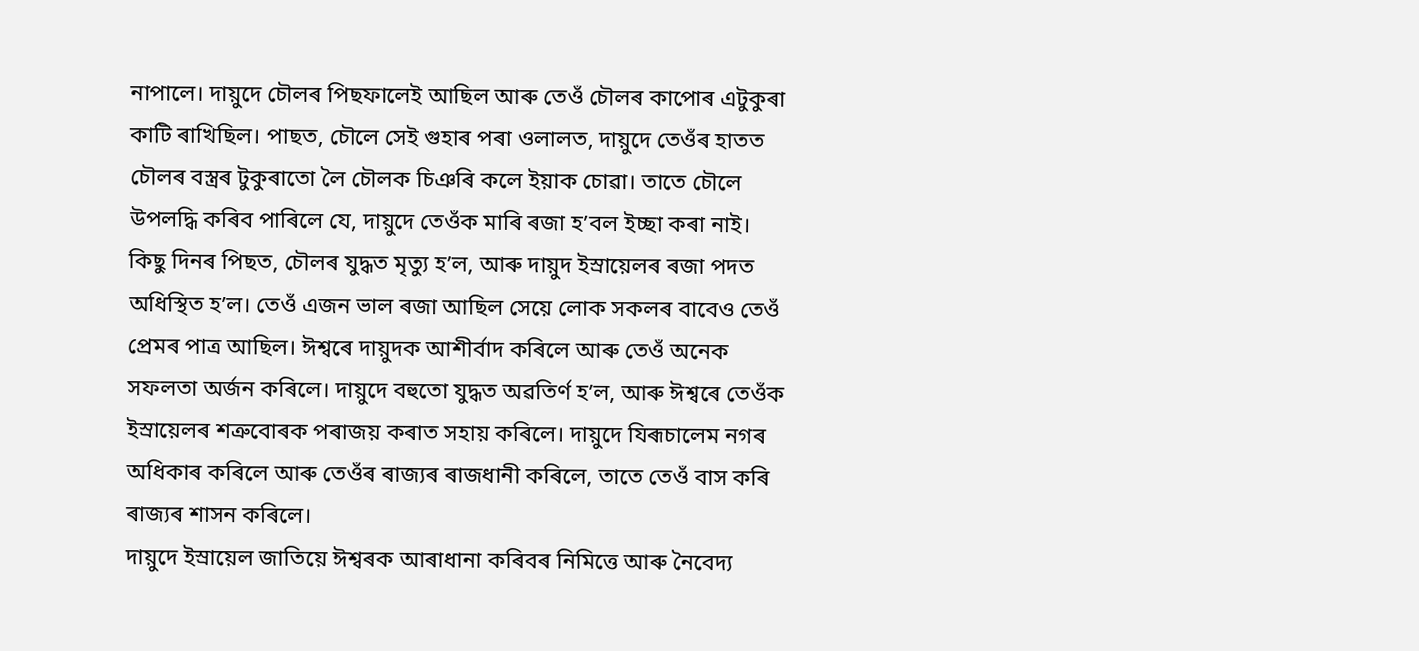নাপালে। দায়ুদে চৌলৰ পিছফালেই আছিল আৰু তেওঁ চৌলৰ কাপোৰ এটুকুৰা কাটি ৰাখিছিল। পাছত, চৌলে সেই গুহাৰ পৰা ওলালত, দায়ুদে তেওঁৰ হাতত চৌলৰ বস্ত্ৰৰ টুকুৰাতো লৈ চৌলক চিঞৰি কলে ইয়াক চোৱা। তাতে চৌলে উপলদ্ধি কৰিব পাৰিলে যে, দায়ুদে তেওঁক মাৰি ৰজা হ’বল ইচ্ছা কৰা নাই।
কিছু দিনৰ পিছত, চৌলৰ যুদ্ধত মৃত্যু হ’ল, আৰু দায়ুদ ইস্ৰায়েলৰ ৰজা পদত অধিস্থিত হ’ল। তেওঁ এজন ভাল ৰজা আছিল সেয়ে লোক সকলৰ বাবেও তেওঁ প্ৰেমৰ পাত্ৰ আছিল। ঈশ্বৰে দায়ুদক আশীৰ্বাদ কৰিলে আৰু তেওঁ অনেক সফলতা অৰ্জন কৰিলে। দায়ুদে বহুতো যুদ্ধত অৱতিৰ্ণ হ’ল, আৰু ঈশ্বৰে তেওঁক ইস্ৰায়েলৰ শত্ৰুবোৰক পৰাজয় কৰাত সহায় কৰিলে। দায়ুদে যিৰূচালেম নগৰ অধিকাৰ কৰিলে আৰু তেওঁৰ ৰাজ্যৰ ৰাজধানী কৰিলে, তাতে তেওঁ বাস কৰি ৰাজ্যৰ শাসন কৰিলে।
দায়ুদে ইস্ৰায়েল জাতিয়ে ঈশ্বৰক আৰাধানা কৰিবৰ নিমিত্তে আৰু নৈবেদ্য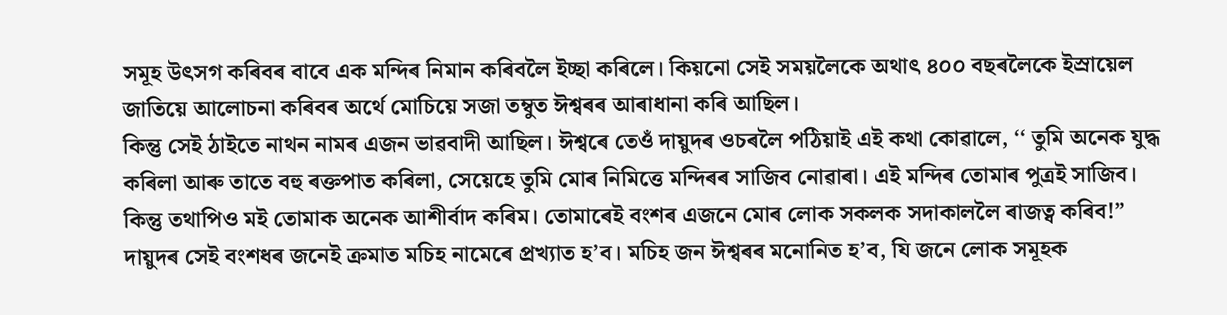সমূহ উৎসগ কৰিবৰ বাবে এক মন্দিৰ নিমান কৰিবলৈ ইচ্ছা কৰিলে। কিয়নো সেই সময়লৈকে অথাৎ ৪০০ বছৰলৈকে ইস্ৰায়েল জাতিয়ে আলোচনা কৰিবৰ অৰ্থে মোচিয়ে সজা তম্বুত ঈশ্বৰৰ আৰাধানা কৰি আছিল।
কিন্তু সেই ঠাইতে নাথন নামৰ এজন ভাৱবাদী আছিল। ঈশ্বৰে তেওঁ দায়ুদৰ ওচৰলৈ পঠিয়াই এই কথা কোৱালে, ‘‘ তুমি অনেক যুদ্ধ কৰিলা আৰু তাতে বহু ৰক্তপাত কৰিলা, সেয়েহে তুমি মোৰ নিমিত্তে মন্দিৰৰ সাজিব নোৱাৰা। এই মন্দিৰ তোমাৰ পুত্ৰই সাজিব। কিন্তু তথাপিও মই তোমাক অনেক আশীৰ্বাদ কৰিম। তোমাৰেই বংশৰ এজনে মোৰ লোক সকলক সদাকাললৈ ৰাজত্ব কৰিব!” দায়ুদৰ সেই বংশধৰ জনেই ক্ৰমাত মচিহ নামেৰে প্ৰখ্যাত হ’ব। মচিহ জন ঈশ্বৰৰ মনোনিত হ’ব, যি জনে লোক সমূহক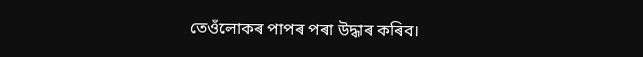তেওঁলোকৰ পাপৰ পৰা উদ্ধাৰ কৰিব।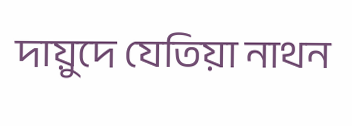দায়ুদে যেতিয়া নাথন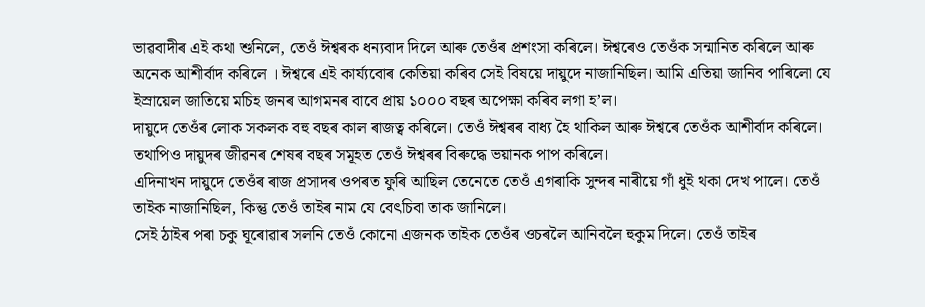ভাৱবাদীৰ এই কথা শুনিলে, তেওঁ ঈশ্বৰক ধন্যবাদ দিলে আৰু তেওঁৰ প্ৰশংসা কৰিলে। ঈশ্বৰেও তেওঁক সন্মানিত কৰিলে আৰু অনেক আশীৰ্বাদ কৰিলে । ঈশ্বৰে এই কাৰ্য্যবোৰ কেতিয়া কৰিব সেই বিষয়ে দায়ুদে নাজানিছিল। আমি এতিয়া জানিব পাৰিলো যে ইস্ৰায়েল জাতিয়ে মচিহ জনৰ আগমনৰ বাবে প্ৰায় ১০০০ বছৰ অপেক্ষা কৰিব লগা হ’ল।
দায়ুদে তেওঁৰ লোক সকলক বহু বছৰ কাল ৰাজত্ব কৰিলে। তেওঁ ঈশ্বৰৰ বাধ্য হৈ থাকিল আৰু ঈশ্বৰে তেওঁক আশীৰ্বাদ কৰিলে। তথাপিও দায়ুদৰ জীৱনৰ শেষৰ বছৰ সমূহত তেওঁ ঈশ্বৰৰ বিৰুদ্ধে ভয়ানক পাপ কৰিলে।
এদিনাখন দায়ুদে তেওঁৰ ৰাজ প্ৰসাদৰ ওপৰত ফুৰি আছিল তেনেতে তেওঁ এগৰাকি সুন্দৰ নাৰীয়ে গাঁ ধুই থকা দেখ পালে। তেওঁ তাইক নাজানিছিল, কিন্তু তেওঁ তাইৰ নাম যে বেৎচিবা তাক জানিলে।
সেই ঠাইৰ পৰা চকু ঘূৰোৱাৰ সলনি তেওঁ কোনো এজনক তাইক তেওঁৰ ওচৰলৈ আনিবলৈ হুকুম দিলে। তেওঁ তাইৰ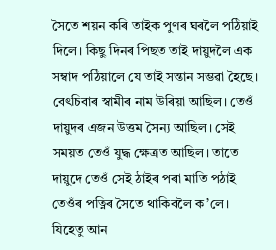সৈতে শয়ন কৰি তাইক পুণৰ ঘৰলৈ পঠিয়াই দিলে। কিছু দিনৰ পিছত তাই দায়ুদলৈ এক সম্বাদ পঠিয়ালে যে তাই সন্তান সম্ভৱা হৈছে।
বেৎচিবাৰ স্বামীৰ নাম উৰিয়া আছিল। তেওঁ দায়ুদৰ এজন উত্তম সৈন্য আছিল। সেই সময়ত তেওঁ যুদ্ধ ক্ষেত্ৰত আছিল। তাতে দায়ুদে তেওঁ সেই ঠাইৰ পৰা মাতি পঠাই তেওঁৰ পত্নিৰ সৈতে থাকিবলৈ ক’লে। যিহেতু আন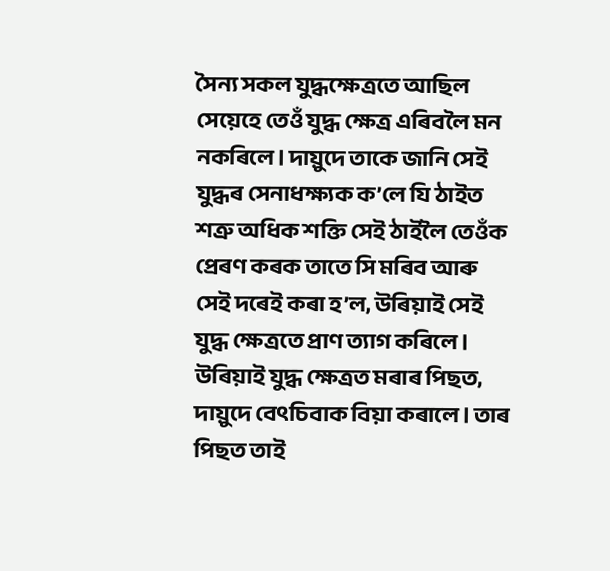সৈন্য সকল যুদ্ধক্ষেত্ৰতে আছিল সেয়েহে তেওঁ যুদ্ধ ক্ষেত্ৰ এৰিবলৈ মন নকৰিলে। দায়ুদে তাকে জানি সেই যুদ্ধৰ সেনাধক্ষ্যক ক’লে যি ঠাইত শত্ৰু অধিক শক্তি সেই ঠাইলৈ তেওঁক প্ৰেৰণ কৰক তাতে সি মৰিব আৰু সেই দৰেই কৰা হ’ল, উৰিয়াই সেই যুদ্ধ ক্ষেত্ৰতে প্ৰাণ ত্যাগ কৰিলে।
উৰিয়াই যুদ্ধ ক্ষেত্ৰত মৰাৰ পিছত, দায়ুদে বেৎচিবাক বিয়া কৰালে। তাৰ পিছত তাই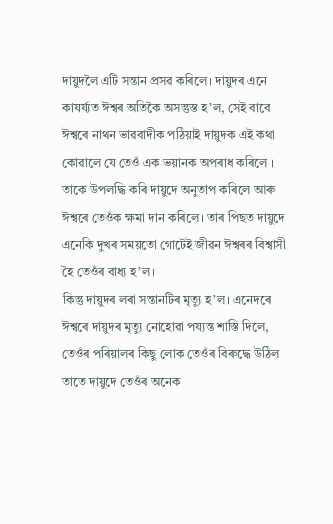দায়ুদলৈ এটি সন্তান প্ৰসৱ কৰিলে। দায়ুদৰ এনে কাযৰ্য্যত ঈশ্বৰ অতিকৈ অসন্তুস্ত হ’ল, সেই বাবে ঈশ্বৰে নাথন ভাৱবাদীক পঠিয়াই দায়ুদক এই কথা কোৱালে যে তেওঁ এক ভয়ানক অপৰাধ কৰিলে । তাকে উপলদ্ধি কৰি দায়ুদে অনুতাপ কৰিলে আৰু ঈশ্বৰে তেওঁক ক্ষমা দান কৰিলে। তাৰ পিছত দায়ুদে এনেকি দুখৰ সময়তো গোটেই জীৱন ঈশ্বৰৰ বিশ্বাসী হৈ তেওঁৰ বাধ্য হ’ল।
কিন্তু দায়ুদৰ লৰা সন্তানটিৰ মৃত্যু হ’ল। এনেদৰে ঈশ্বৰে দায়ুদৰ মৃত্যু নোহোৱা পয্যন্ত শাস্তি দিলে, তেওঁৰ পৰিয়ালৰ কিছু লোক তেওঁৰ বিৰুদ্ধে উঠিল তাতে দায়ুদে তেওঁৰ অনেক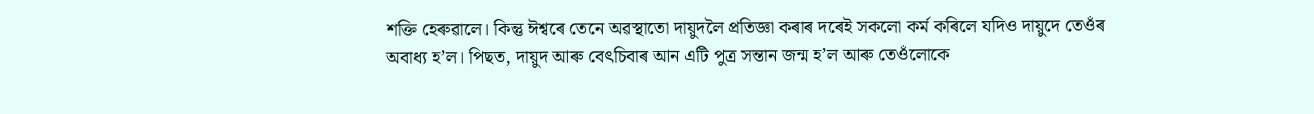শক্তি হেৰুৱালে। কিন্তু ঈশ্বৰে তেনে অৱস্থাতো দায়ুদলৈ প্ৰতিজ্ঞা কৰাৰ দৰেই সকলো কৰ্ম কৰিলে যদিও দায়ুদে তেওঁৰ অবাধ্য হ’ল। পিছত, দায়ুদ আৰু বেৎচিবাৰ আন এটি পুত্ৰ সন্তান জন্ম হ’ল আৰু তেওঁলোকে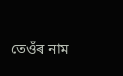তেওঁৰ নাম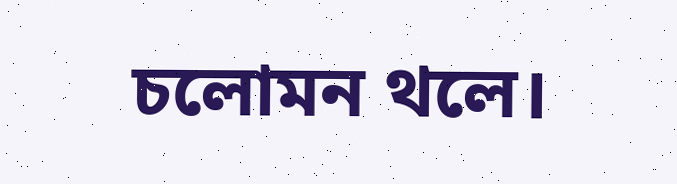চলোমন থলে।